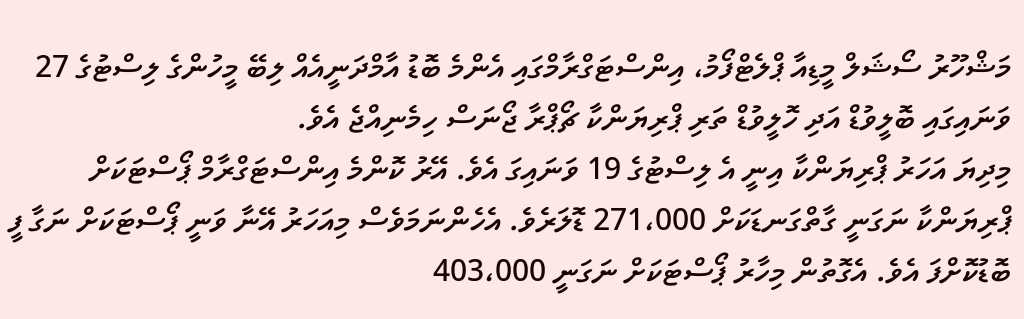މަޝްހޫރު ސޯޝަލް މީޑިއާ ޕްލެޓްފޯމު، އިންސްޓަގްރާމްގައި އެންމެ ބޮޑު އާމްދަނީއެއް ލިބޭ މީހުންގެ ލިސްޓުގެ 27 ވަނައިގައި ބޮލީވުޑް އަދި ހޮލީވުޑް ތަރި ޕްރިޔަންކާ ޗޯޕްރާ ޖޯނަސް ހިމެނިއްޖެ އެވެ.
މިދިޔަ އަހަރު ޕްރިޔަންކާ އިނީ އެ ލިސްޓުގެ 19 ވަނައިގަ އެވެ. އޭރު ކޮންމެ އިންސްޓަގްރާމް ޕޯސްޓަކަށް ޕްރިޔަންކާ ނަގަނީ ގާތްގަނޑަކަށް 271،000 ޑޮލަރެވެ. އެހެންނަމަވެސް މިއަހަރު އޭނާ ވަނީ ޕޯސްޓަކަށް ނަގާ ފީ ބޮޑުކޮށްފަ އެވެ. އެގޮތުން މިހާރު ޕޯސްޓަކަށް ނަގަނީ 403،000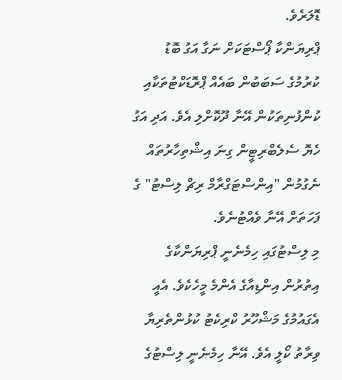ޑޮލަރެވެ.
ޕްރިޔަންކާ ޕޯސްޓަކަށް ނަގާ އަގު ބޮޑު ކުރުމުގެ ސަބަބުން ބައެއް ޕްރޮޑަކްޓުތަކާއި ކުންފުނިތަކުން އޭނާ ދޫކޮށްލި އެވެ. އަދި އަގު ހެޔޮ ސެލެބްރިޓީން ގިނަ އިޝްތިހާރުތައް ނެގުމުން "އިންސްޓަގްރާމް ރިޗް ލިސްޓު" ގެ ފަހަތަށް އޭނާ ވެއްޓުނެވެ.
މި ލިސްޓުގައި ހިމެނެނީ ޕްރިޔަންކާގެ އިތުރުން އިންޑިއާގެ އެންމެ މީހެކެވެ. އެއީ އެގައުމުގެ މަޝްހޫރު ކްރިކެޓު ކުޅުންތެރިޔާ ވިރާތު ކޯލީ އެވެ. އޭނާ ހިމެނެނީ ލިސްޓުގެ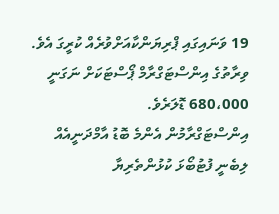19 ވަނައިގައި ޕްރިޔަންކާއަށްވުރެއް ކުރީގަ އެވެ. ވިރާތުގެ އިންސްޓަގްރާމް ޕޯސްޓަކަށް ނަގަނީ 680،000 ޑޮލަރެވެ.
އިންސްޓަގްރާމުން އެންމެ ބޮޑު އާމްދަނީއެއް ލިބެނީ ފުޓުބޯޅަ ކުޅުންތެރިޔާ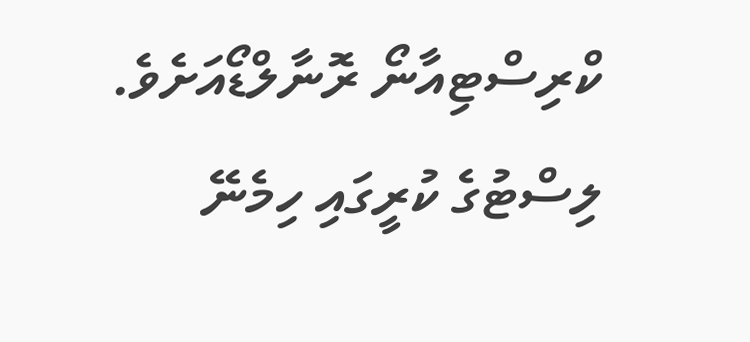ކްރިސްޓިއާނޯ ރޮނާލްޑޯއަށެވެ. ލިސްޓުގެ ކުރީގައި ހިމެނޭ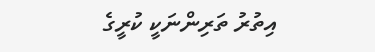އިތުރު ތަރިންނަކީ ކުރީގެ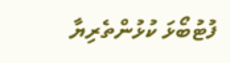ފުޓުބޯޅަ ކުޅުންތެރިޔާ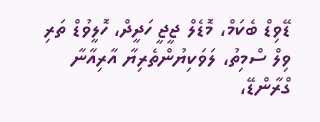ޑޭވިޑް ބެކަމް، މޮޑެލް ޖީޖީ ހަދީދް، ހޮލީވުޑް ތަރި ވިލް ސްމިތު، ލަވަކިޔުންތެރިޔާ އާރިއާނާ ގްރާންޑޭ،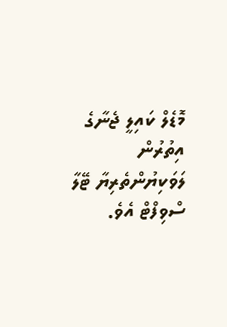މޮޑެލް ކައިލީ ޖެނާގެ އިތުރުން ލަވަކިޔުންތެރިޔާ ޓޭލާ ސްވިފްޓް އެވެ.